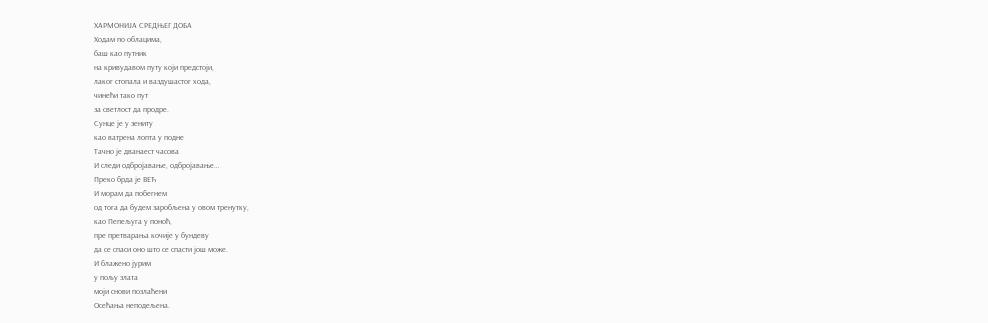ХАРМОНИЈА СРЕДЊЕГ ДОБА
Ходам по облацима,
баш као путник
на кривудавом путу који предстоји,
лаког стопала и ваздушастог хода,
чинећи тако пут
за светлост да продре.
Сунце је у зениту
као ватрена лопта у подне
Тачно је дванаест часова
И следи одбројавање, одбројавање…
Преко брда је ВЕЋ
И морам да побегнем
од тога да будем заробљена у овом тренутку,
као Пепељуга у поноћ,
пре претварања кочије у бундеву
да се спаси оно што се спасти још може.
И блажено јурим
у пољу злата
моји снови позлаћени
Осећања неподељена.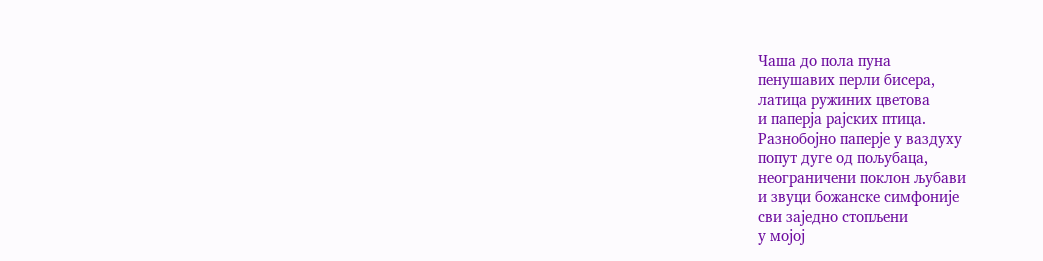Чаша до пола пуна
пенушавих перли бисера,
латица ружиних цветова
и паперја рајских птица.
Разнобојно паперје у ваздуху
попут дуге од пољубаца,
неограничени поклон љубави
и звуци божанске симфоније
сви заједно стопљени
у мојој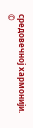средовечној хармонији.
©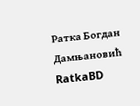Ратка Богдан Дамњановић RatkaBD